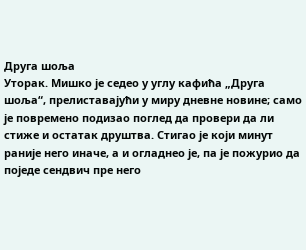Друга шоља
Уторак. Мишко је седео у углу кафића „Друга шоља“, прелиставајући у миру дневне новине; само је повремено подизао поглед да провери да ли стиже и остатак друштва. Стигао је који минут раније него иначе, а и огладнео је, па је пожурио да поједе сендвич пре него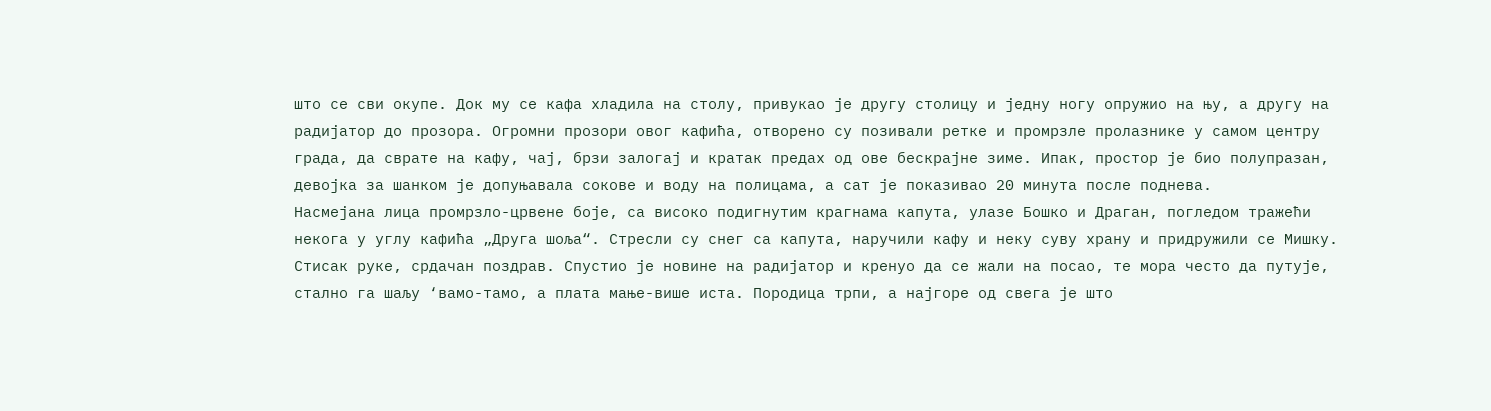што се сви окупе. Док му се кафа хладила на столу, привукао је другу столицу и једну ногу опружио на њу, а другу на радијатор до прозора. Огромни прозори овог кафића, отворено су позивали ретке и промрзле пролазнике у самом центру града, да сврате на кафу, чај, брзи залогај и кратак предах од ове бескрајне зиме. Ипак, простор је био полупразан, девојка за шанком је допуњавала сокове и воду на полицама, а сат је показивао 20 минута после поднева.
Насмејана лица промрзло-црвене боје, са високо подигнутим крагнама капута, улазе Бошко и Драган, погледом тражећи некога у углу кафића „Друга шоља“. Стресли су снег са капута, наручили кафу и неку суву храну и придружили се Мишку. Стисак руке, срдачан поздрав. Спустио је новине на радијатор и кренуо да се жали на посао, те мора често да путује, стално га шаљу ‘вамо-тамо, а плата мање-више иста. Породица трпи, а најгоре од свега је што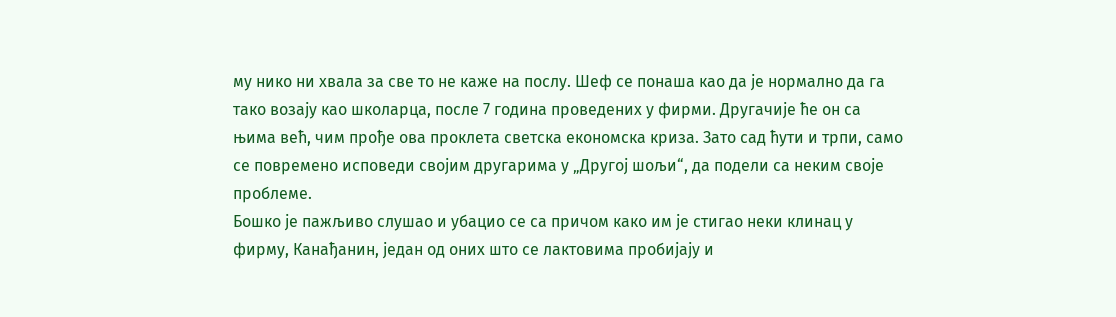му нико ни хвала за све то не каже на послу. Шеф се понаша као да је нормално да га тако возају као школарца, после 7 година проведених у фирми. Другачије ће он са њима већ, чим прође ова проклета светска економска криза. Зато сад ћути и трпи, само се повремено исповеди својим другарима у „Другој шољи“, да подели са неким своје проблеме.
Бошко је пажљиво слушао и убацио се са причом како им је стигао неки клинац у фирму, Канађанин, један од оних што се лактовима пробијају и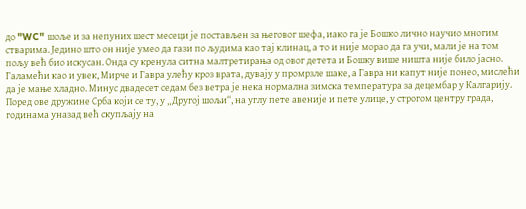до "WC" шоље и за непуних шест месеци је постављен за његовог шефа, иако га је Бошко лично научио многим стварима. Једино што он није умео да гази по људима као тај клинац, а то и није морао да га учи, мали је на том пољу већ био искусан. Онда су кренула ситна малтретирања од овог детета и Бошку више ништа није било јасно.
Галамећи као и увек, Мирче и Гавра улећу кроз врата, дувају у промрзле шаке, а Гавра ни капут није понео, мислећи да је мање хладно. Минус двадесет седам без ветра је нека нормална зимска температура за децембар у Калгарију. Поред ове дружине Срба који се ту, у „Другој шољи“, на углу пете авеније и пете улице, у строгом центру града, годинама уназад већ скупљају на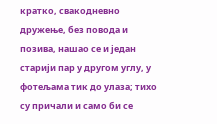кратко, свакодневно дружење, без повода и позива, нашао се и један старији пар у другом углу, у фотељама тик до улаза; тихо су причали и само би се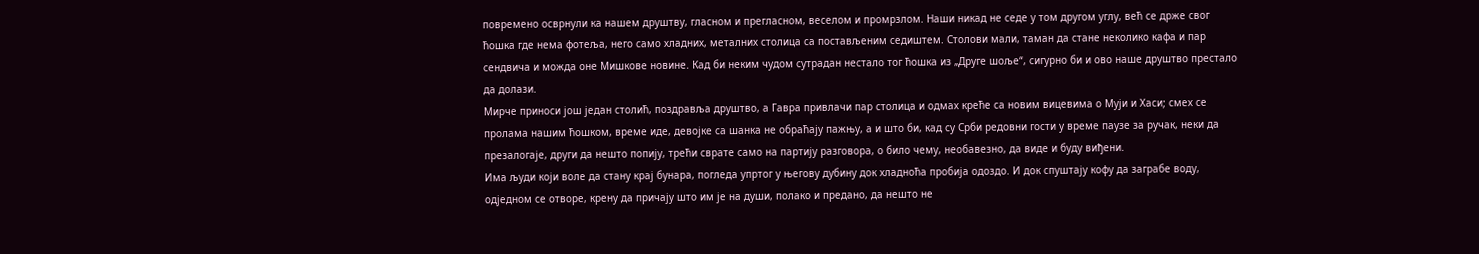повремено осврнули ка нашем друштву, гласном и прегласном, веселом и промрзлом. Наши никад не седе у том другом углу, већ се држе свог ћошка где нема фотеља, него само хладних, металних столица са постављеним седиштем. Столови мали, таман да стане неколико кафа и пар сендвича и можда оне Мишкове новине. Кад би неким чудом сутрадан нестало тог ћошка из „Друге шоље“, сигурно би и ово наше друштво престало да долази.
Мирче приноси још један столић, поздравља друштво, а Гавра привлачи пар столица и одмах креће са новим вицевима о Муји и Хаси; смех се пролама нашим ћошком, време иде, девојке са шанка не обраћају пажњу, а и што би, кад су Срби редовни гости у време паузе за ручак, неки да презалогаје, други да нешто попију, трећи сврате само на партију разговора, о било чему, необавезно, да виде и буду виђени.
Има људи који воле да стану крај бунара, погледа упртог у његову дубину док хладноћа пробија одоздо. И док спуштају кофу да заграбе воду, одједном се отворе, крену да причају што им је на души, полако и предано, да нешто не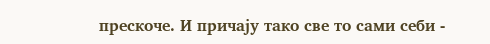прескоче. И причају тако све то сами себи -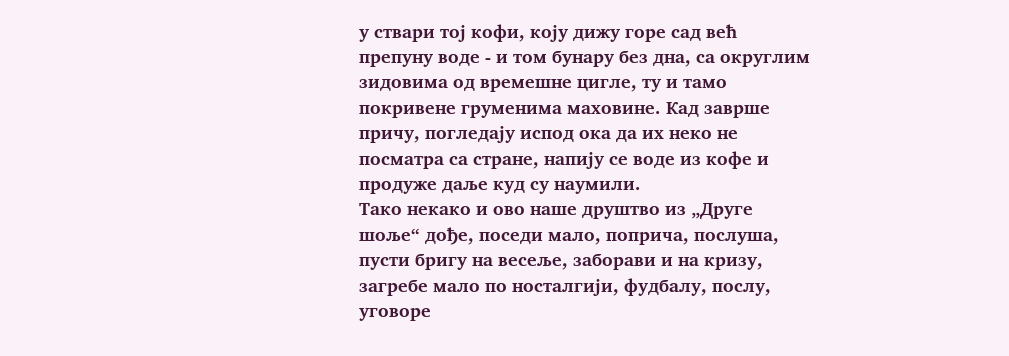у ствари тој кофи, коју дижу горе сад већ препуну воде - и том бунару без дна, са округлим зидовима од времешне цигле, ту и тамо покривене груменима маховине. Кад заврше причу, погледају испод ока да их неко не посматра са стране, напију се воде из кофе и продуже даље куд су наумили.
Тако некако и ово наше друштво из „Друге шоље“ дође, поседи мало, поприча, послуша, пусти бригу на весеље, заборави и на кризу, загребе мало по носталгији, фудбалу, послу, уговоре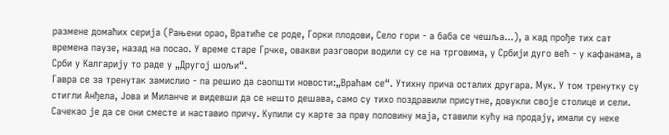размене домаћих серија (Рањени орао, Вратиће се роде, Горки плодови, Село гори - а баба се чешља...), а кад прође тих сат времена паузе, назад на посао. У време старе Грчке, овакви разговори водили су се на трговима, у Србији дуго већ - у кафанама, а Срби у Калгарију то раде у „Другој шољи“.
Гавра се за тренутак замислио - па решио да саопшти новости:„Враћам се“. Утихну прича осталих другара. Мук. У том тренутку су стигли Анђела, Јова и Миланче и видевши да се нешто дешава, само су тихо поздравили присутне, довукли своје столице и сели. Сачекао је да се они сместе и наставио причу. Купили су карте за прву половину маја, ставили кућу на продају, имали су неке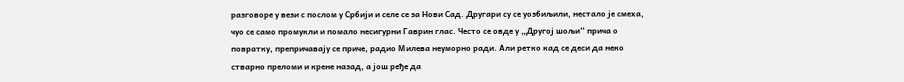разговоре у вези с послом у Србији и селе се за Нови Сад. Другари су се уозбиљили, нестало је смеха, чуо се само промукли и помало несигурни Гаврин глас. Често се овде у „Другој шољи“ прича о повратку, препричавају се приче, радио Милева неуморно ради. Али ретко кад се деси да неко стварно преломи и крене назад, а још ређе да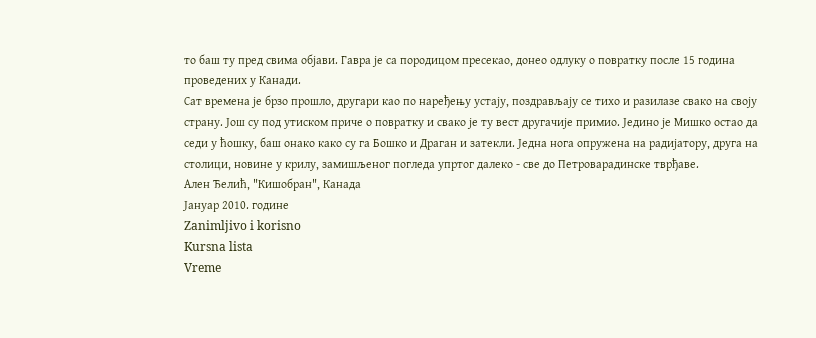то баш ту пред свима објави. Гавра је са породицом пресекао, донео одлуку о повратку после 15 година проведених у Канади.
Сат времена је брзо прошло, другари као по наређењу устају, поздрављају се тихо и разилазе свако на своју страну. Још су под утиском приче о повратку и свако је ту вест другачије примио. Једино је Мишко остао да седи у ћошку, баш онако како су га Бошко и Драган и затекли. Једна нога опружена на радијатору, друга на столици, новине у крилу, замишљеног погледа упртог далеко - све до Петроварадинске тврђаве.
Ален Ђелић, "Кишобран", Канада
Јануар 2010. године
Zanimljivo i korisno
Kursna lista
Vreme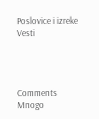Poslovice i izreke
Vesti




Comments
Mnogo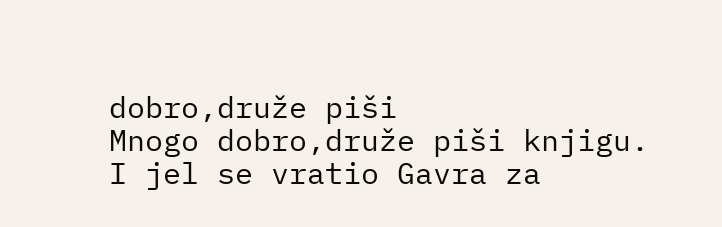dobro,druže piši
Mnogo dobro,druže piši knjigu.
I jel se vratio Gavra za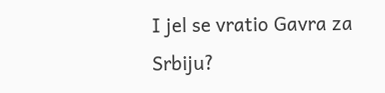I jel se vratio Gavra za Srbiju?